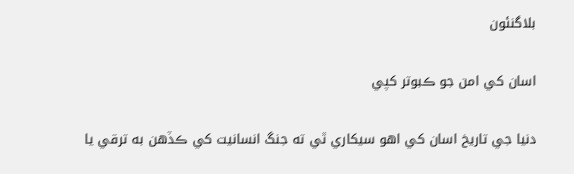بلاگنئون

اسان کي امن جو ڪبوتر کپي

دنيا جي تاريخ اسان کي اهو سيکاري ٿي ته جنگ انسانيت کي ڪڏهن به ترقي يا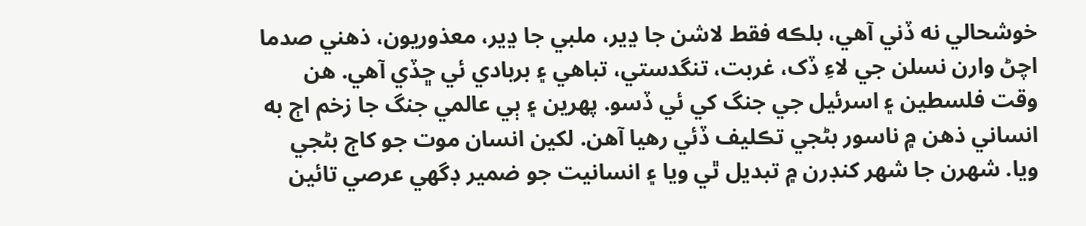خوشحالي نه ڏني آهي، بلڪه فقط لاشن جا ڍير، ملبي جا ڍير، معذوريون، ذهني صدما اچڻ وارن نسلن جي لاءِ ڏک، غربت، تنگدستي، تباهي ۽ بربادي ئي ڇڏي آهي. هن وقت فلسطين ۽ اسرئيل جي جنگ کي ئي ڏسو. پهرين ۽ ٻي عالمي جنگ جا زخم اڄ به انساني ذهن ۾ ناسور بڻجي تڪليف ڏئي رهيا آهن. لکين انسان موت جو کاڄ بڻجي ويا. شهرن جا شهر کنڊرن ۾ تبديل ٿي ويا ۽ انسانيت جو ضمير ڊگهي عرصي تائين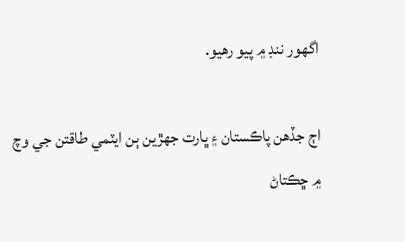اگهور ننڊ ۾ پيو رهيو.

اڄ جڏهن پاڪستان ۽ ڀارت جهڙين ٻن ايٽمي طاقتن جي وچ ۾ ڇڪتاڻ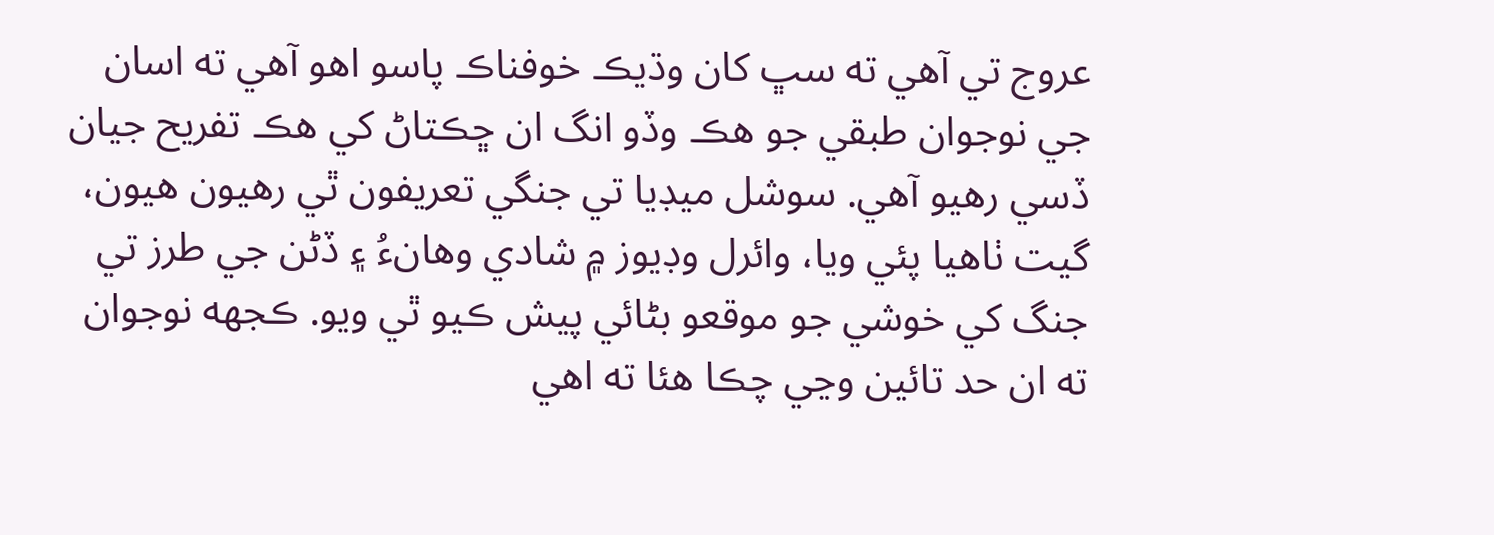عروج تي آهي ته سڀ کان وڌيڪ خوفناڪ پاسو اهو آهي ته اسان جي نوجوان طبقي جو هڪ وڏو انگ ان ڇڪتاڻ کي هڪ تفريح جيان ڏسي رهيو آهي. سوشل ميڊيا تي جنگي تعريفون ٿي رهيون هيون، گيت ٺاهيا پئي ويا، وائرل وڊيوز ۾ شادي وهانءُ ۽ ڏڻن جي طرز تي جنگ کي خوشي جو موقعو بڻائي پيش ڪيو ٿي ويو. ڪجهه نوجوان ته ان حد تائين وڃي چڪا ھئا ته اهي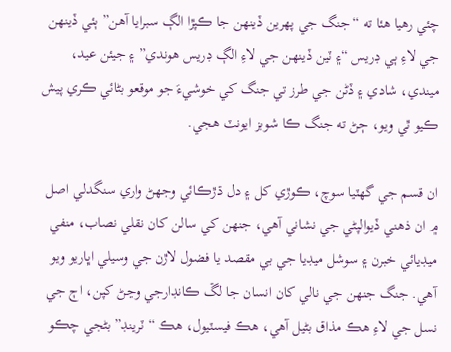چئي رهيا هئا ته “جنگ جي پهرين ڏينهن جا ڪپڙا الڳ سبرايا آهن” ٻئي ڏينهن جي لاءِ ٻي ڊريس “۽ ٽين ڏينهن جي لاءِ الڳ ڊريس هوندي” ۽ جيئن عيد، ميندي، شادي ۽ ڏڻن جي طرز تي جنگ کي خوشيءَ جو موقعو بڻائي ڪري پيش ڪيو ٿي ويو، ڄڻ ته جنگ ڪا شوبز ايونٽ هجي.

ان قسم جي گهٽيا سوچ، ڪوڙي کل ۽ دل ڌڙڪائي وجهڻ واري سنگدلي اصل ۾ ان ذھني ڏيوالپڻي جي نشاني آهي، جنهن کي سالن کان نقلي نصاب، منفي ميڊيائي خبرن ۽ سوشل ميڊيا جي بي مقصد يا فضول لاڙن جي وسيلي اڀاريو ويو آهي. جنگ جنهن جي نالي کان انسان جا لڱ ڪانڊارجي وڃڻ کپن، اڄ جي نسل جي لاءِ هڪ مذاق بڻيل آهي، هڪ فيسٽيول، هڪ “ٽرينڊ” بڻجي چڪو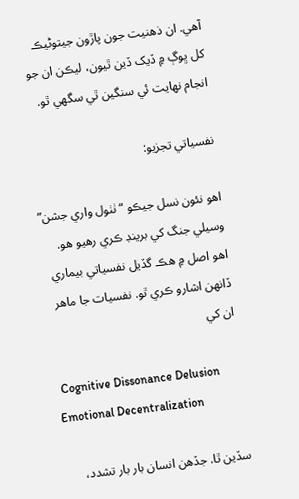آهي. ان ذھنيت جون پاڙون جيتوڻيڪ کل ڀوڳ ۾ ڏيک ڏين ٿيون، ليڪن ان جو انجام نهايت ئي سنگين ٿي سگهي ٿو.

نفسياتي تجزيو:

اهو نئون نسل جيڪو “ٺٺول واري جشن” وسيلي جنگ کي برينڊ ڪري رهيو هو. اهو اصل ۾ هڪ گڏيل نفسياتي بيماري ڏانهن اشارو ڪري ٿو. نفسيات جا ماهر ان کي

 Cognitive Dissonance Delusion Emotional Decentralization

سڏين ٿا. جڏهن انسان بار بار تشدد،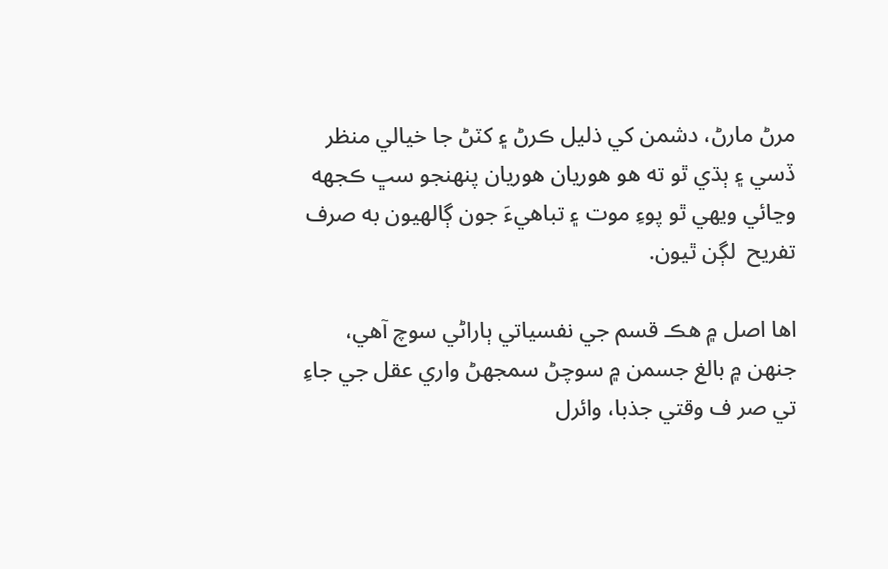مرڻ مارڻ، دشمن کي ذليل ڪرڻ ۽ کٽڻ جا خيالي منظر ڏسي ۽ ٻڌي ٿو ته هو هوريان هوريان پنهنجو سڀ ڪجهه وڃائي ويهي ٿو پوءِ موت ۽ تباهيءَ جون ڳالهيون به صرف تفريح  لڳن ٿيون.

اها اصل ۾ هڪ قسم جي نفسياتي ٻاراڻي سوچ آهي، جنهن ۾ بالغ جسمن ۾ سوچڻ سمجهڻ واري عقل جي جاءِ تي صر ف وقتي جذبا، وائرل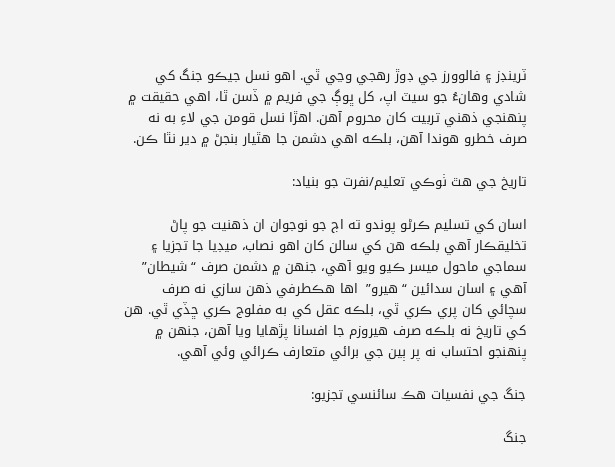ٽرينڊز ۽ فالوورز جي ڊوڙ رهجي وڃي ٿي. اهو نسل جيڪو جنگ کي شادي وهانءُ جو سيٽ اپ، کل ڀوڳ جي فريم ۾ ڏسن ٿا، اهي حقيقت ۾ پنهنجي ذھني تربيت کان محروم آهن. اهڙا نسل قومن جي لاءِ به نه صرف خطرو هوندا آهن، بلڪه اهي دشمن جا هٿيار بنجڻ ۾ دير نٿا ڪن.

تاريخ جي هٿ ٺوڪي تعليم/نفرت جو بنياد:

اسان کي تسليم ڪرڻو پوندو ته اڄ جو نوجوان ان ذهنيت جو پاڻ تخليقڪار آهي بلڪه هن کي سالن کان اهو نصاب، ميڊيا جا تجزيا ۽ سماجي ماحول ميسر ڪيو ويو آهي، جنهن ۾ دشمن صرف “شيطان” آهي ۽ اسان سدائين “هيرو”  اها هڪطرفي ذهن سازي نه صرف سچائي کان پري ڪري ٿي، بلڪه عقل کي به مفلوج ڪري ڇڏي ٿي. هن کي تاريخ نه بلڪه صرف هيروزم جا افسانا پڙهايا ويا آهن، جنهن ۾ پنهنجو احتساب نه پر ٻين جي برائي متعارف ڪرائي وئي آهي.

جنگ جي نفسيات هڪ سائنسي تجزيو:

جنگ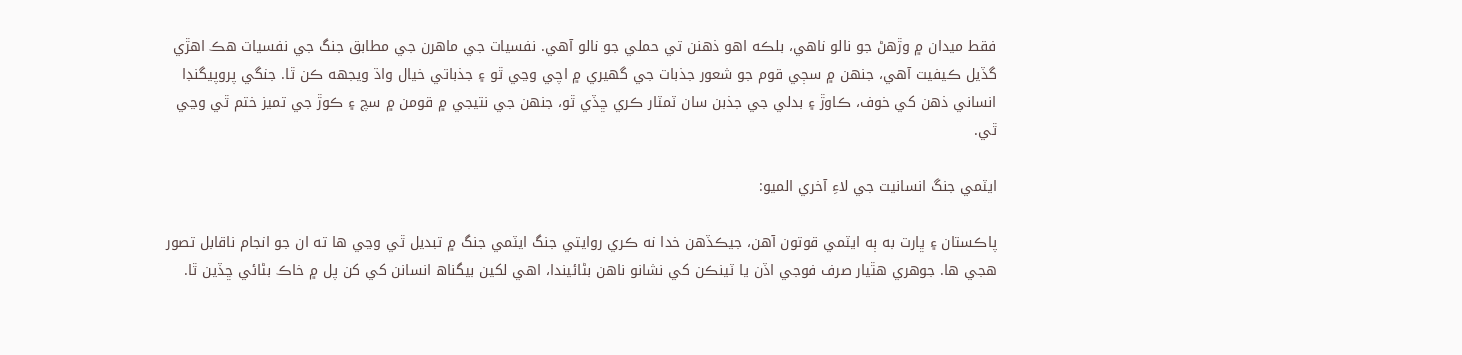فقط ميدان ۾ وڙھڻ جو نالو ناهي، بلڪه اهو ذهنن تي حملي جو نالو آهي. نفسيات جي ماهرن جي مطابق جنگ جي نفسيات هڪ اهڙي گڏيل ڪيفيت آهي، جنهن ۾ سڄي قوم جو شعور جذبات جي گهيري ۾ اچي وڃي ٿو ۽ جذباتي خيال واڌ ويجهه ڪن ٿا. جنگي پروپيگنڊا انساني ذهن کي خوف، ڪاوڙ ۽ بدلي جي جذبن سان ٽمٽار ڪري ڇڏي ٿو، جنهن جي نتيجي ۾ قومن ۾ سچ ۽ ڪوڙ جي تميز ختم ٿي وڃي ٿي.

ايٽمي جنگ انسانيت جي لاءِ آخري الميو:

پاڪستان ۽ ڀارت به ٻه ايٽمي قوتون آهن، جيڪڏهن خدا نه ڪري روايتي جنگ ايٽمي جنگ ۾ تبديل ٿي وڃي ها ته ان جو انجام ناقابل تصور هجي ها. جوهري هٿيار صرف فوجي اڏن يا ٽينڪن کي نشانو ناهن بڻائيندا، اهي لکين بيگناھ انسانن کي کن پل ۾ خاڪ بڻائي ڇڏين ٿا.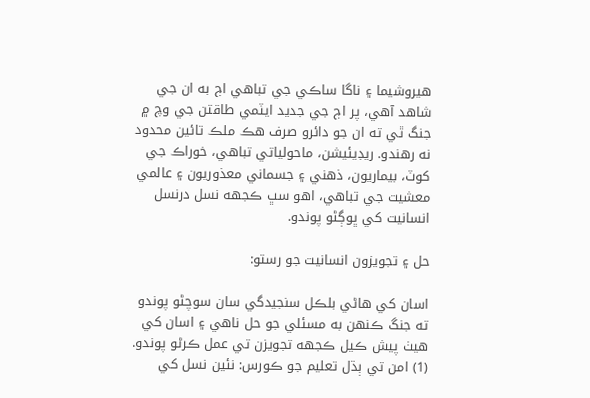هيروشيما ۽ ناگا ساڪي جي تباهي اڄ به ان جي شاهد آهي، پر اڄ جي جديد ايٽمي طاقتن جي وچ ۾ جنگ ٿي ته ان جو دائرو صرف هڪ ملڪ تائين محدود نه رهندو. ريڊيئيشن، ماحولياتي تباهي، خوراڪ جي کوٽ، بيماريون، ذهني ۽ جسماني معذوريون ۽ عالمي معشيت جي تباهي، اهو سڀ ڪجهه نسل درنسل انسانيت کي ڀوڳڻو پوندو.

حل ۽ تجويزون انسانيت جو رستو:

اسان کي هاڻي بلڪل سنجيدگي سان سوچڻو پوندو ته جنگ ڪنهن به مسئلي جو حل ناهي ۽ اسان کي هيٺ پيش ڪيل ڪجهه تجويزن تي عمل ڪرڻو پوندو. (1) امن تي ٻڌل تعليم جو ڪورس: نئين نسل کي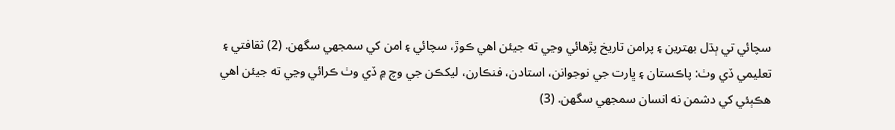سچائي تي ٻڌل بهترين ۽ پرامن تاريخ پڙهائي وڃي ته جيئن اهي ڪوڙ، سچائي ۽ امن کي سمجهي سگهن. (2) ثقافتي ۽ تعليمي ڏي وٺ: پاڪستان ۽ ڀارت جي نوجوانن، استادن، فنڪارن، ليکڪن جي وچ ۾ ڏي وٺ ڪرائي وڃي ته جيئن اهي هڪٻئي کي دشمن نه انسان سمجهي سگهن. (3)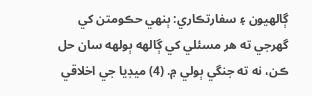ڳالهيون ۽ سفارتڪاري: ٻنهي حڪومتن کي گهرجي ته هر مسئلي کي ڳالھه ٻولھه سان حل ڪن، نه ته جنگي ٻولي ۾. (4) ميڊيا جي اخلاقي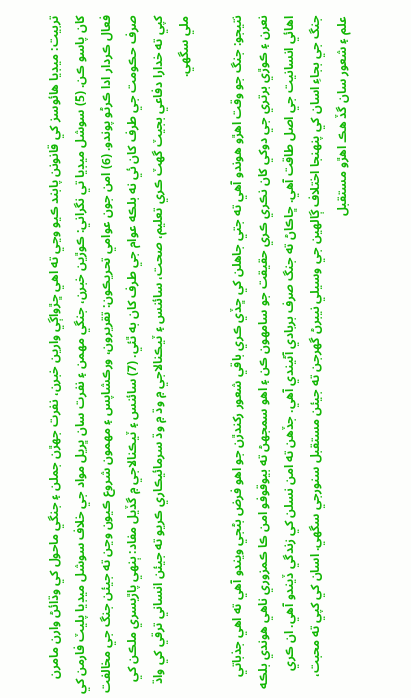تربيت: ميڊيا ھائوسز کي قانونن پابند ڪيو وڃي ته اهي ڇڙواڳي وارين خبرن، نفرت جهڙن جملن ۽ جنگي ماحول کي وڌائڻ وارن مامرن کان پاسو ڪن. (5) سوشل ميڊيا تي نگراني: ڪوڙين خبرن، جنگي مهمن ۽ نفرت سان ڀريل مواد جي خلاف سوشل ميڊيا پليٽ فارمن کي فعال ڪردار ادا ڪرڻو پوندو. (6) امن جون عوامي تحريڪون: تقريرون، ورڪشاپس ۽ مهمون شروع ڪيون وڃن ته جيئن جنگ جي مخالفت صرف حڪومت جي طرف کان ئي نه بلڪه عوام جي طرف کان به ٿئي. (7) سائنس ۽ ٽيڪنالاجي ۾ گڏيل مفاد: ٻنهي پاڙيسري ملڪن کي کپي ته خدارا دفاعي بجيٽ گهٽ ڪري تعليم، صحت، سائنس ۽ ٽيڪنالاجي ۾ وڌ ۾ وڌ سرمائيڪاري ڪريو ته جيئن انساني ترقي کي واڌ ملي سگهي.

نتيجو: جنگ جو وقت اهڙو هوندو آهي ته جتي جاهلن کي ڇڏي ڪري باقي شعور رکندڙن جو اھو فرض بڻجي ويندو آهي ته اهي جذباتي نعرن ۽ ڪوڙي برتري جي دوکي کان نڪري ڪري حقيقت جو سامهون ڪن ۽ اهو سمجهڻ ته بيوقوفو امن ڪا ڪمزوري ناهي هوندي بلڪه اهائي انسانيت جي اصل طاقت آهي. ڇاڪاڻ ته جنگ صرف بربادي آڻيندي آهي. جڏهن ته امن نسلن کي زندگي ڏيندو آهي. ان ڪري جنگ جي بجاءِ اسان کي پنهنجا اختلاف ڳالهين جي وسيلي نيبرڻ گهرجن ته جيئن مستقبل سنورجي سگهي. اسان کي کپي ته محبت، علم ۽ شعور سان گڏ هڪ اهڙو مستقبل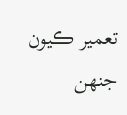تعمير ڪيون جنهن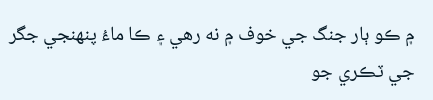۾ ڪو ٻار جنگ جي خوف ۾ نه رهي ۽ ڪا ماءُ پنهنجي جگر جي ٽڪري جو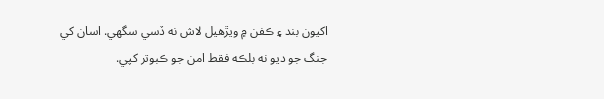اکيون بند ۽ ڪفن ۾ ويڙهيل لاش نه ڏسي سگهي. اسان کي جنگ جو ديو نه بلڪه فقط امن جو ڪبوتر کپي.